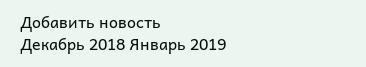Добавить новость
Декабрь 2018 Январь 2019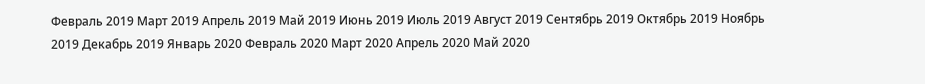Февраль 2019 Март 2019 Апрель 2019 Май 2019 Июнь 2019 Июль 2019 Август 2019 Сентябрь 2019 Октябрь 2019 Ноябрь 2019 Декабрь 2019 Январь 2020 Февраль 2020 Март 2020 Апрель 2020 Май 2020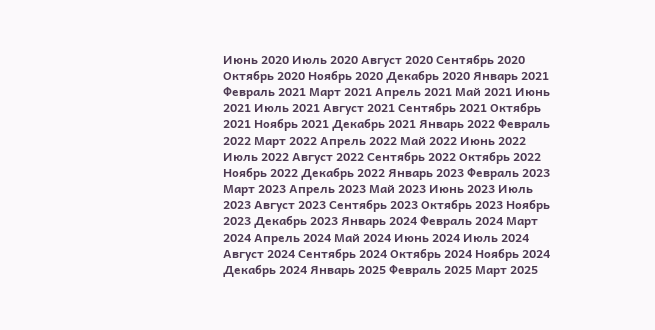Июнь 2020 Июль 2020 Август 2020 Сентябрь 2020 Октябрь 2020 Ноябрь 2020 Декабрь 2020 Январь 2021 Февраль 2021 Март 2021 Апрель 2021 Май 2021 Июнь 2021 Июль 2021 Август 2021 Сентябрь 2021 Октябрь 2021 Ноябрь 2021 Декабрь 2021 Январь 2022 Февраль 2022 Март 2022 Апрель 2022 Май 2022 Июнь 2022 Июль 2022 Август 2022 Сентябрь 2022 Октябрь 2022 Ноябрь 2022 Декабрь 2022 Январь 2023 Февраль 2023 Март 2023 Апрель 2023 Май 2023 Июнь 2023 Июль 2023 Август 2023 Сентябрь 2023 Октябрь 2023 Ноябрь 2023 Декабрь 2023 Январь 2024 Февраль 2024 Март 2024 Апрель 2024 Май 2024 Июнь 2024 Июль 2024 Август 2024 Сентябрь 2024 Октябрь 2024 Ноябрь 2024 Декабрь 2024 Январь 2025 Февраль 2025 Март 2025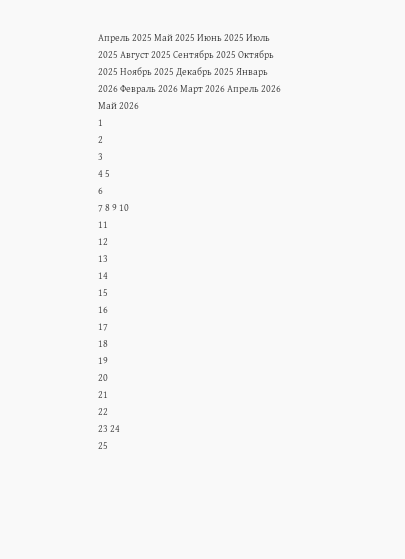Апрель 2025 Май 2025 Июнь 2025 Июль 2025 Август 2025 Сентябрь 2025 Октябрь 2025 Ноябрь 2025 Декабрь 2025 Январь 2026 Февраль 2026 Март 2026 Апрель 2026 Май 2026
1
2
3
4 5
6
7 8 9 10
11
12
13
14
15
16
17
18
19
20
21
22
23 24
25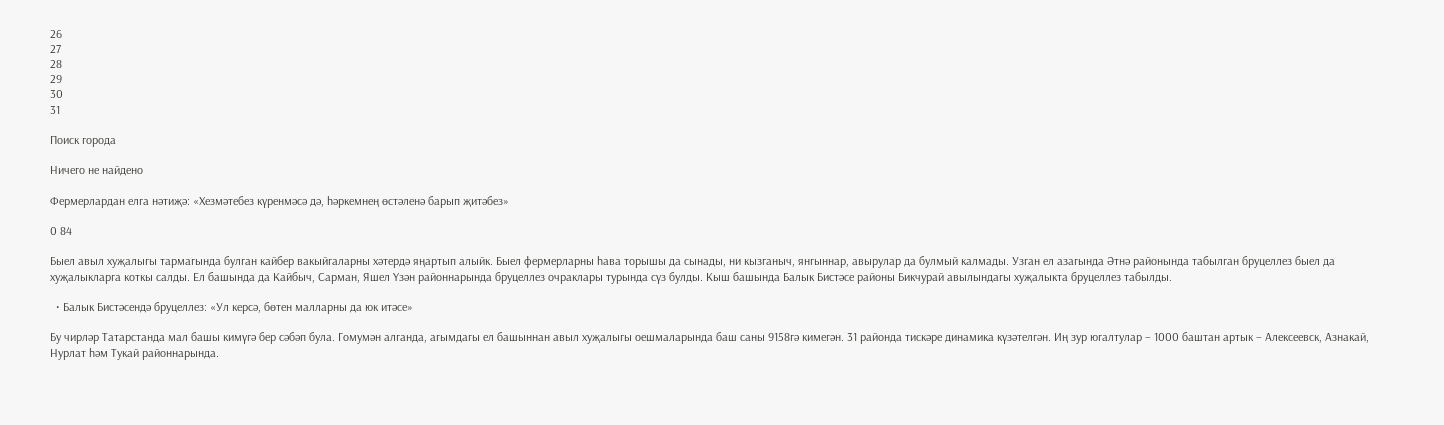26
27
28
29
30
31

Поиск города

Ничего не найдено

Фермерлардан елга нәтиҗә: «Хезмәтебез күренмәсә дә, һәркемнең өстәленә барып җитәбез»

0 84

Быел авыл хуҗалыгы тармагында булган кайбер вакыйгаларны хәтердә яңартып алыйк. Быел фермерларны һава торышы да сынады, ни кызганыч, янгыннар, авырулар да булмый калмады. Узган ел азагында Әтнә районында табылган бруцеллез быел да хуҗалыкларга коткы салды. Ел башында да Кайбыч, Сарман, Яшел Үзән районнарында бруцеллез очраклары турында сүз булды. Кыш башында Балык Бистәсе районы Бикчурай авылындагы хуҗалыкта бруцеллез табылды.

  • Балык Бистәсендә бруцеллез: «Ул керсә, бөтен малларны да юк итәсе»

Бу чирләр Татарстанда мал башы кимүгә бер сәбәп була. Гомумән алганда, агымдагы ел башыннан авыл хуҗалыгы оешмаларында баш саны 9158гә кимегән. 31 районда тискәре динамика күзәтелгән. Иң зур югалтулар – 1000 баштан артык – Алексеевск, Азнакай, Нурлат һәм Тукай районнарында.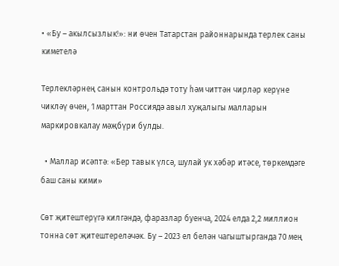• «Бу – акылсызлык!»: ни өчен Татарстан районнарында терлек саны киметелә

Терлекләрнең санын контрольдә тоту һәм читтән чирләр керүне чикләү өчен, 1 марттан Россиядә авыл хуҗалыгы малларын маркировкалау мәҗбүри булды.

  • Маллар исәптә: «Бер тавык үлсә, шулай ук хәбәр итәсе, төркемдәге баш саны кими»

Сөт җитештерүгә килгәндә, фаразлар буенча, 2024 елда 2,2 миллион тонна сөт җитештереләчәк. Бу – 2023 ел белән чагыштырганда 70 мең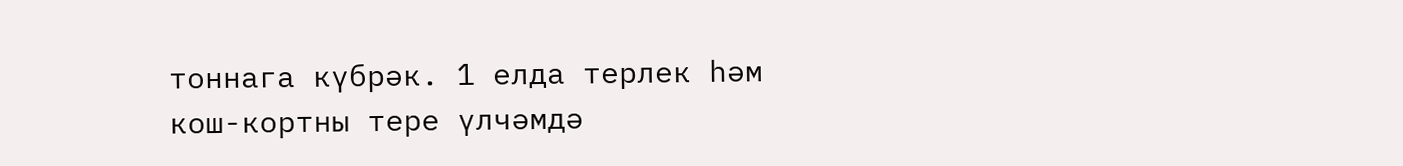тоннага күбрәк. 1 елда терлек һәм кош-кортны тере үлчәмдә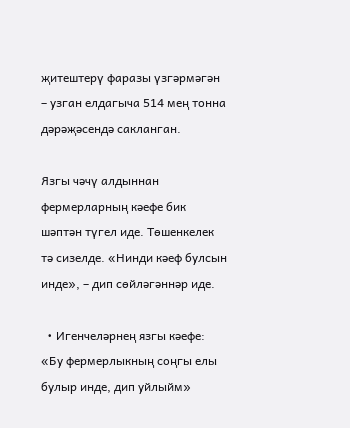җитештерү фаразы үзгәрмәгән – узган елдагыча 514 мең тонна дәрәҗәсендә сакланган.

Язгы чәчү алдыннан фермерларның кәефе бик шәптән түгел иде. Төшенкелек тә сизелде. «Нинди кәеф булсын инде», – дип сөйләгәннәр иде.

  • Игенчеләрнең язгы кәефе: «Бу фермерлыкның соңгы елы булыр инде, дип уйлыйм»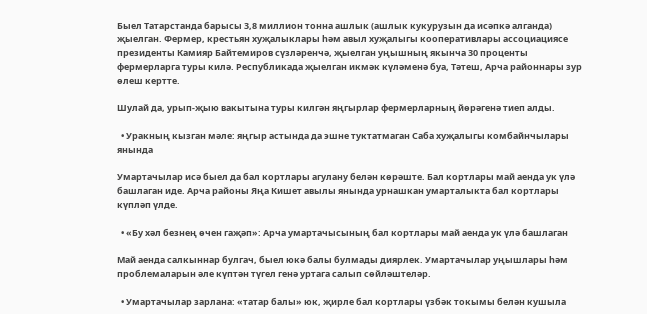Быел Татарстанда барысы 3,8 миллион тонна ашлык (ашлык кукурузын да исәпкә алганда) җыелган. Фермер, крестьян хуҗалыклары һәм авыл хуҗалыгы кооперативлары ассоциациясе президенты Камияр Байтемиров сүзләренчә, җыелган уңышның якынча 30 проценты фермерларга туры килә. Республикада җыелган икмәк күләменә буа, Тәтеш, Арча районнары зур өлеш кертте.

Шулай да, урып-җыю вакытына туры килгән яңгырлар фермерларның йөрәгенә тиеп алды.

  • Уракның кызган мәле: яңгыр астында да эшне туктатмаган Саба хуҗалыгы комбайнчылары янында

Умартачылар исә быел да бал кортлары агулану белән көрәште. Бал кортлары май аенда ук үлә башлаган иде. Арча районы Яңа Кишет авылы янында урнашкан умарталыкта бал кортлары күпләп үлде.

  • «Бу хәл безнең өчен гаҗәп»: Арча умартачысының бал кортлары май аенда ук үлә башлаган

Май аенда салкыннар булгач, быел юкә балы булмады диярлек. Умартачылар уңышлары һәм проблемаларын әле күптән түгел генә уртага салып сөйләштеләр.

  • Умартачылар зарлана: «татар балы» юк, җирле бал кортлары үзбәк токымы белән кушыла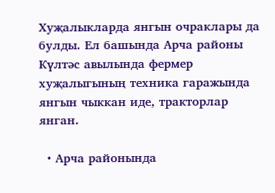Хуҗалыкларда янгын очраклары да булды. Ел башында Арча районы Күлтәс авылында фермер хуҗалыгының техника гаражында янгын чыккан иде, тракторлар янган.

  • Арча районында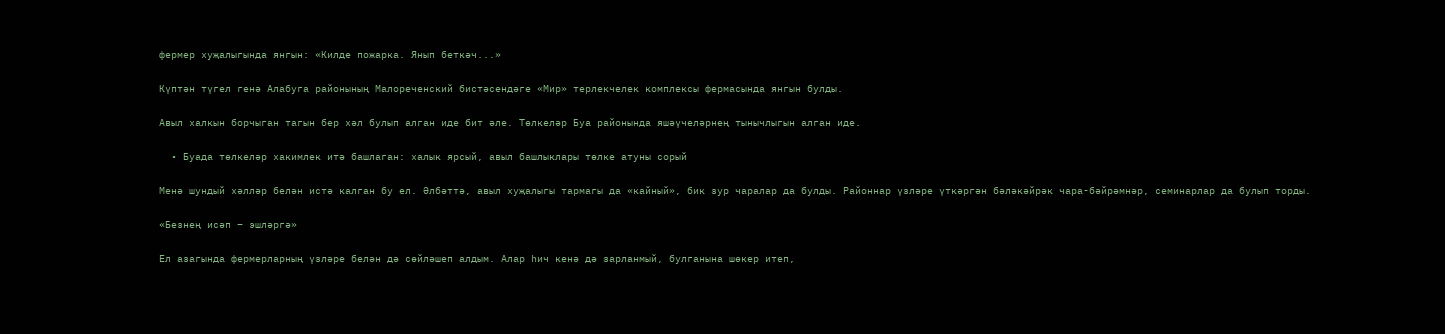фермер хуҗалыгында янгын: «Килде пожарка. Янып беткәч...»

Күптән түгел генә Алабуга районының Малореченский бистәсендәге «Мир» терлекчелек комплексы фермасында янгын булды.

Авыл халкын борчыган тагын бер хәл булып алган иде бит әле. Төлкеләр Буа районында яшәүчеләрнең тынычлыгын алган иде.

  • Буада төлкеләр хакимлек итә башлаган: халык ярсый, авыл башлыклары төлке атуны сорый

Менә шундый хәлләр белән истә калган бу ел. Әлбәттә, авыл хуҗалыгы тармагы да «кайный», бик зур чаралар да булды. Районнар үзләре үткәргән бәләкәйрәк чара-бәйрәмнәр, семинарлар да булып торды.

«Безнең исәп – эшләргә»

Ел азагында фермерларның үзләре белән дә сөйләшеп алдым. Алар һич кенә дә зарланмый, булганына шөкер итеп,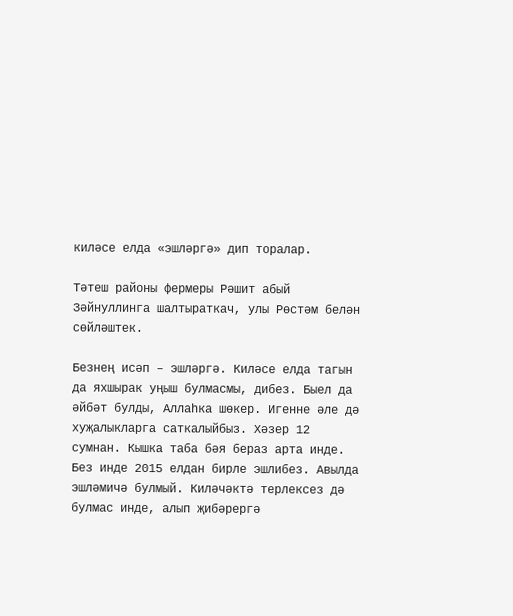киләсе елда «эшләргә» дип торалар.

Тәтеш районы фермеры Рәшит абый Зәйнуллинга шалтыраткач, улы Рөстәм белән сөйләштек.

Безнең исәп – эшләргә. Киләсе елда тагын да яхшырак уңыш булмасмы, дибез. Быел да әйбәт булды, Аллаһка шөкер. Игенне әле дә хуҗалыкларга саткалыйбыз. Хәзер 12 сумнан. Кышка таба бәя бераз арта инде. Без инде 2015 елдан бирле эшлибез. Авылда эшләмичә булмый. Киләчәктә терлексез дә булмас инде, алып җибәрергә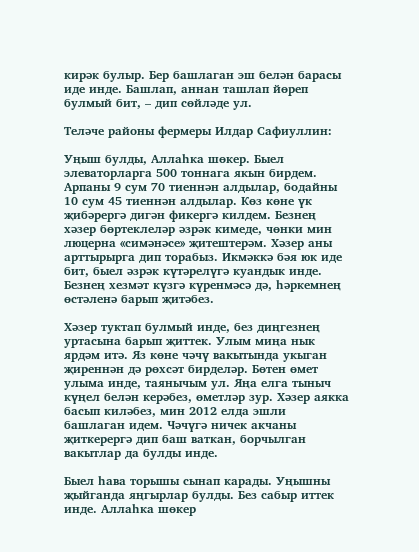кирәк булыр. Бер башлаган эш белән барасы иде инде. Башлап, аннан ташлап йөреп булмый бит, – дип сөйләде ул.

Теләче районы фермеры Илдар Сафиуллин:

Уңыш булды, Аллаһка шөкер. Быел элеваторларга 500 тоннага якын бирдем. Арпаны 9 сум 70 тиеннән алдылар, бодайны 10 сум 45 тиеннән алдылар. Көз көне үк җибәрергә дигән фикергә килдем. Безнең хәзер бөртеклеләр әзрәк кимеде, чөнки мин люцерна «симәнәсе» җитештерәм. Хәзер аны арттырырга дип торабыз. Икмәккә бәя юк иде бит, быел әзрәк күтәрелүгә куандык инде. Безнең хезмәт күзгә күренмәсә дә, һәркемнең өстәленә барып җитәбез.

Хәзер туктап булмый инде, без диңгезнең уртасына барып җиттек. Улым миңа нык ярдәм итә. Яз көне чәчү вакытында укыган җиреннән дә рөхсәт бирделәр. Бөтен өмет улыма инде, таянычым ул. Яңа елга тыныч күңел белән керәбез, өметләр зур. Хәзер аякка басып киләбез, мин 2012 елда эшли башлаган идем. Чәчүгә ничек акчаны җиткерергә дип баш ваткан, борчылган вакытлар да булды инде.

Быел һава торышы сынап карады. Уңышны җыйганда яңгырлар булды. Без сабыр иттек инде. Аллаһка шөкер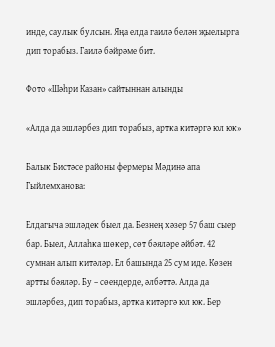инде, саулык булсын. Яңа елда гаилә белән җыелырга дип торабыз. Гаилә бәйрәме бит.

Фото «Шәһри Казан» сайтыннан алынды

«Алда да эшләрбез дип торабыз, артка китәргә юл юк»

Балык Бистәсе районы фермеры Мәдинә апа Гыйлемханова:

Елдагыча эшләдек быел да. Безнең хәзер 57 баш сыер бар. Быел, Аллаһка шөкер, сөт бәяләре әйбәт. 42 сумнан алып китәләр. Ел башында 25 сум иде. Көзен артты бәяләр. Бу – сөендерде, әлбәттә. Алда да эшләрбез, дип торабыз, артка китәргә юл юк. Бер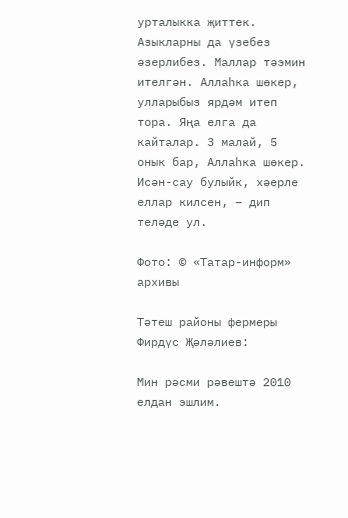урталыкка җиттек. Азыкларны да үзебез әзерлибез. Маллар тәэмин ителгән. Аллаһка шөкер, улларыбыз ярдәм итеп тора. Яңа елга да кайталар. 3 малай, 5 онык бар, Аллаһка шөкер. Исән-сау булыйк, хәерле еллар килсен, – дип теләде ул.

Фото: © «Татар-информ» архивы

Тәтеш районы фермеры Фирдүс Җәләлиев:

Мин рәсми рәвештә 2010 елдан эшлим.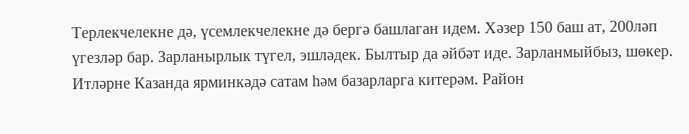Терлекчелекне дә, үсемлекчелекне дә бергә башлаган идем. Хәзер 150 баш ат, 200ләп үгезләр бар. Зарланырлык түгел, эшләдек. Былтыр да әйбәт иде. Зарланмыйбыз, шөкер. Итләрне Казанда ярминкәдә сатам һәм базарларга китерәм. Район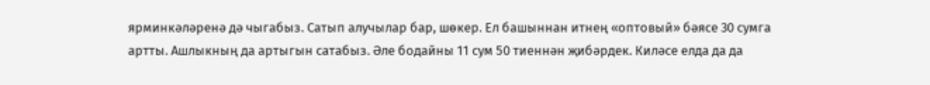ярминкәләренә дә чыгабыз. Сатып алучылар бар, шөкер. Ел башыннан итнең «оптовый» бәясе 30 сумга артты. Ашлыкның да артыгын сатабыз. Әле бодайны 11 сум 50 тиеннән җибәрдек. Киләсе елда да да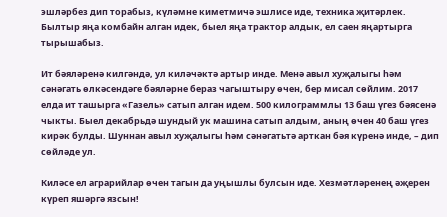эшләрбез дип торабыз, күләмне киметмичә эшлисе иде, техника җитәрлек. Былтыр яңа комбайн алган идек, быел яңа трактор алдык, ел саен яңартырга тырышабыз.

Ит бәяләренә килгәндә, ул киләчәктә артыр инде. Менә авыл хуҗалыгы һәм сәнәгать өлкәсендәге бәяләрне бераз чагыштыру өчен, бер мисал сөйлим. 2017 елда ит ташырга «Газель» сатып алган идем. 500 килограммлы 13 баш үгез бәясенә чыкты. Быел декабрьдә шундый ук машина сатып алдым, аның өчен 40 баш үгез кирәк булды. Шуннан авыл хуҗалыгы һәм сәнәгатьтә арткан бәя күренә инде, – дип сөйләде ул.

Киләсе ел аграрийлар өчен тагын да уңышлы булсын иде. Хезмәтләренең әҗерен күреп яшәргә язсын!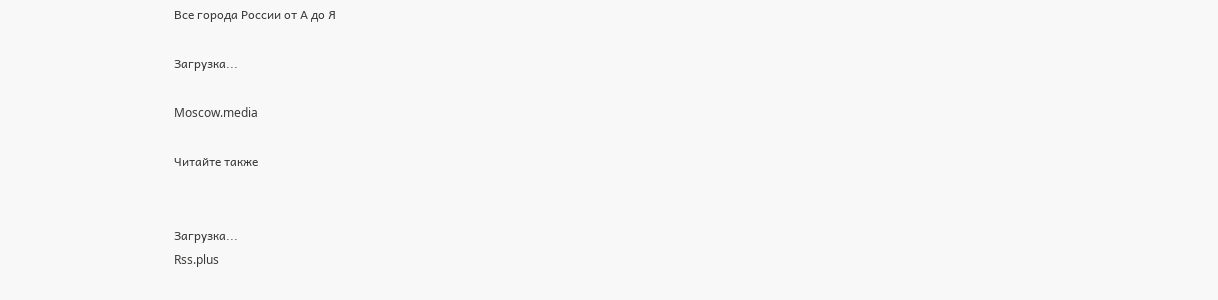Все города России от А до Я

Загрузка...

Moscow.media

Читайте также


Загрузка...
Rss.plus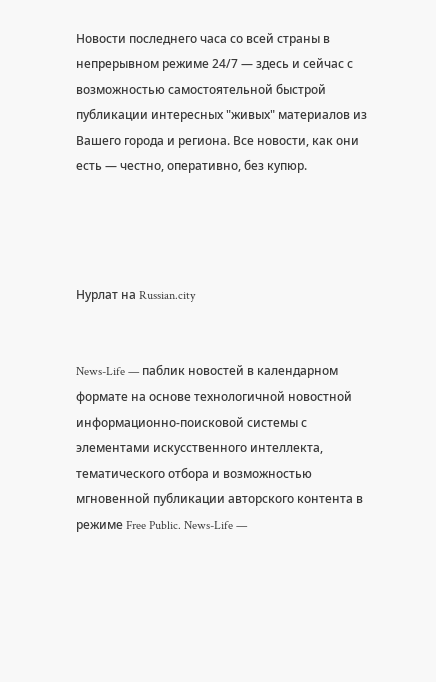Новости последнего часа со всей страны в непрерывном режиме 24/7 — здесь и сейчас с возможностью самостоятельной быстрой публикации интересных "живых" материалов из Вашего города и региона. Все новости, как они есть — честно, оперативно, без купюр.




Нурлат на Russian.city


News-Life — паблик новостей в календарном формате на основе технологичной новостной информационно-поисковой системы с элементами искусственного интеллекта, тематического отбора и возможностью мгновенной публикации авторского контента в режиме Free Public. News-Life —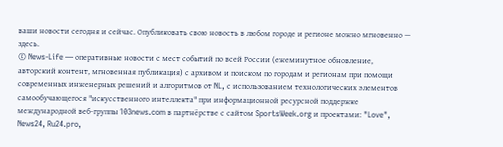ваши новости сегодня и сейчас. Опубликовать свою новость в любом городе и регионе можно мгновенно — здесь.
© News-Life — оперативные новости с мест событий по всей России (ежеминутное обновление, авторский контент, мгновенная публикация) с архивом и поиском по городам и регионам при помощи современных инженерных решений и алгоритмов от NL, с использованием технологических элементов самообучающегося "искусственного интеллекта" при информационной ресурсной поддержке международной веб-группы 103news.com в партнёрстве с сайтом SportsWeek.org и проектами: "Love", News24, Ru24.pro,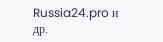Russia24.pro и др.